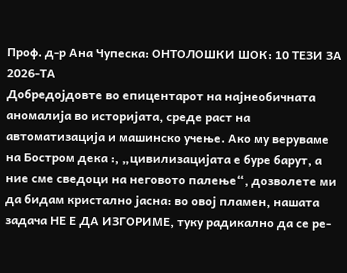Проф. д-р Ана Чупеска: ОНТОЛОШКИ ШОК: 10 ТЕЗИ ЗА 2026-ТА
Добредојдовте во епицентарот на најнеобичната аномалија во историјата, среде раст на автоматизација и машинско учење. Ако му веруваме на Бостром дека :, „цивилизацијата е буре барут, а ние сме сведоци на неговото палење“, дозволете ми да бидам кристално јасна: во овој пламен, нашата задача НЕ Е ДА ИЗГОРИМЕ, туку радикално да се ре-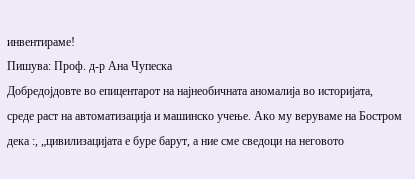инвентираме!
Пишува: Проф. д-р Ана Чупеска
Добредојдовте во епицентарот на најнеобичната аномалија во историјата, среде раст на автоматизација и машинско учење. Ако му веруваме на Бостром дека :, „цивилизацијата е буре барут, а ние сме сведоци на неговото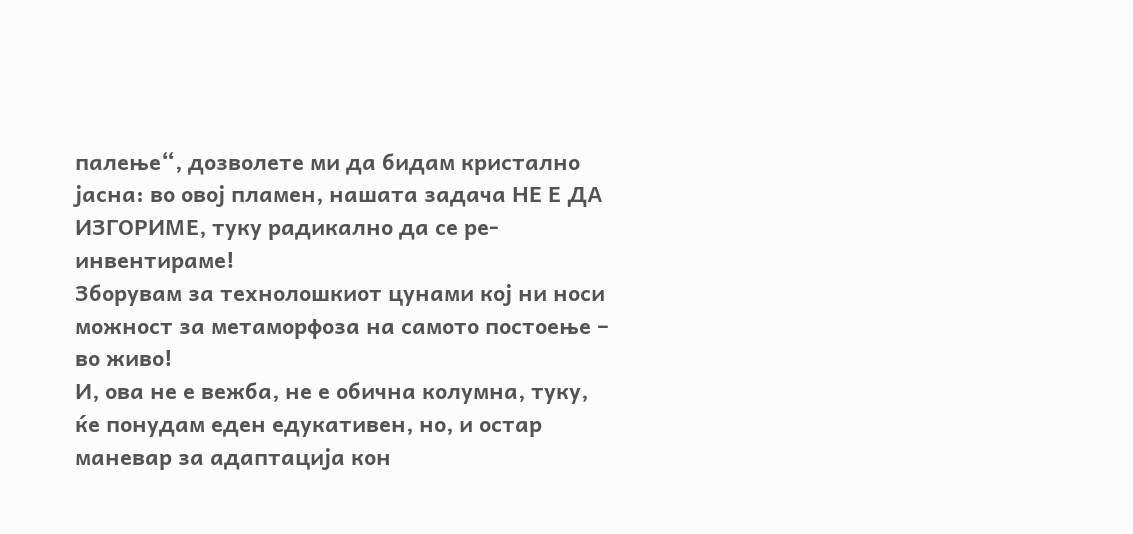палење“, дозволете ми да бидам кристално јасна: во овој пламен, нашата задача НЕ Е ДА ИЗГОРИМЕ, туку радикално да се ре-инвентираме!
Зборувам за технолошкиот цунами кој ни носи можност за метаморфоза на самото постоење – во живо!
И, ова не е вежба, не е обична колумна, туку, ќе понудам еден едукативен, но, и остар маневар за адаптација кон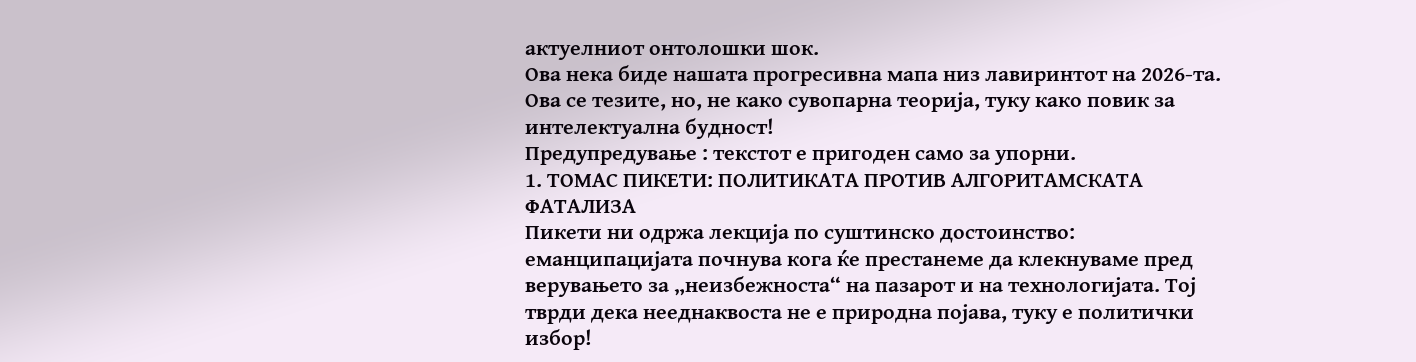актуелниот онтолошки шок.
Ова нека биде нашата прогресивна мапа низ лавиринтот на 2026-та.
Ова се тезите, но, не како сувопарна теорија, туку како повик за интелектуална будност!
Предупредување : текстот е пригоден само за упорни.
1. ТОМАС ПИКЕТИ: ПОЛИТИКАТА ПРОТИВ АЛГОРИТАМСКАТА ФАТАЛИЗА
Пикети ни одржа лекција по суштинско достоинство: еманципацијата почнува кога ќе престанеме да клекнуваме пред верувањето за „неизбежноста“ на пазарот и на технологијата. Тој тврди дека нееднаквоста не е природна појава, туку е политички избор!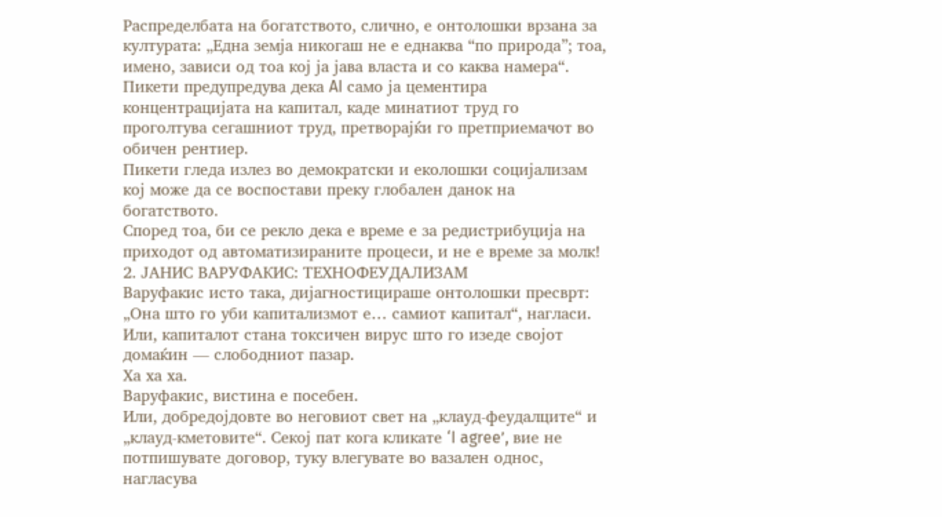Распределбата на богатството, слично, е онтолошки врзана за културата: „Една земја никогаш не е еднаква “по природа”; тоа, имено, зависи од тоа кој ја јава власта и со каква намера“.
Пикети предупредува дека AI само ја цементира концентрацијата на капитал, каде минатиот труд го проголтува сегашниот труд, претворајќи го претприемачот во обичен рентиер.
Пикети гледа излез во демократски и еколошки социјализам кој може да се воспостави преку глобален данок на богатството.
Според тоа, би се рекло дека е време е за редистрибуција на приходот од автоматизираните процеси, и не е време за молк!
2. ЈАНИС ВАРУФАКИС: ТЕХНОФЕУДАЛИЗАМ
Варуфакис исто така, дијагностицираше онтолошки пресврт: „Она што го уби капитализмот е… самиот капитал“, нагласи. Или, капиталот стана токсичен вирус што го изеде својот домаќин — слободниот пазар.
Ха ха ха.
Варуфакис, вистина е посебен.
Или, добредојдовте во неговиот свет на „клауд-феудалците“ и „клауд-кметовите“. Секој пат кога кликате ‘I agree’, вие не потпишувате договор, туку влегувате во вазален однос, нагласува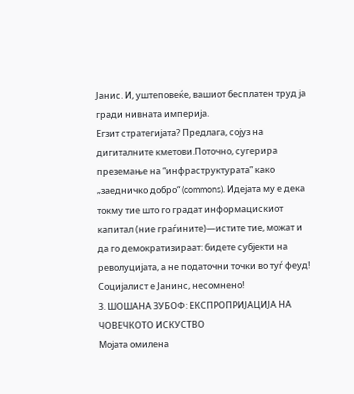Јанис. И, уштеповеќе, вашиот бесплатен труд ја гради нивната империја.
Егзит стратегијата? Предлага, сојуз на дигиталните кметови.Поточно, сугерира преземање на “инфраструктурата” како „заедничко добро“ (commons). Идејата му е дека токму тие што го градат информацискиот капитал (ние граѓините)—истите тие, можат и да го демократизираат: бидете субјекти на револуцијата, а не податочни точки во туѓ феуд!
Социјалист е Јанинс, несомнено!
3. ШОШАНА ЗУБОФ: ЕКСПРОПРИЈАЦИЈА НА ЧОВЕЧКОТО ИСКУСТВО
Мојата омилена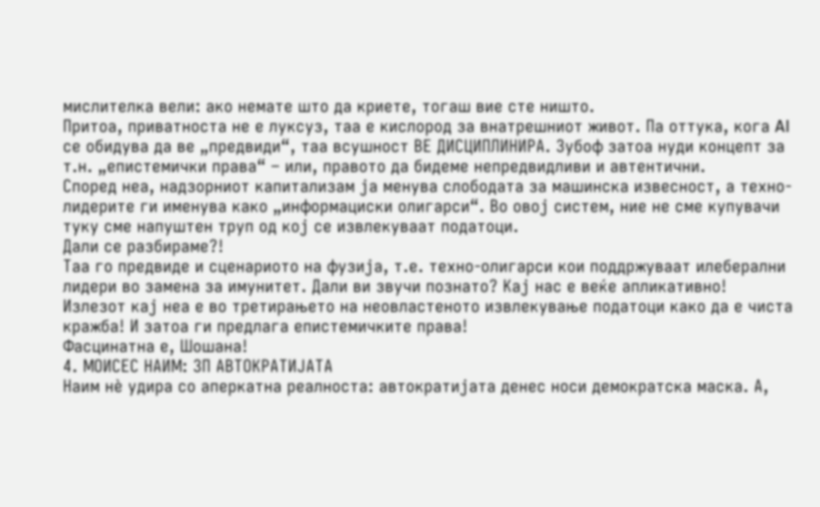мислителка вели: ако немате што да криете, тогаш вие сте ништо.
Притоа, приватноста не е луксуз, таа е кислород за внатрешниот живот. Па оттука, кога AI се обидува да ве „предвиди“, таа всушност ВЕ ДИСЦИПЛИНИРА. Зубоф затоа нуди концепт за т.н. „епистемички права“ – или, правото да бидеме непредвидливи и автентични.
Според неа, надзорниот капитализам ја менува слободата за машинска извесност, а техно-лидерите ги именува како „информациски олигарси“. Во овој систем, ние не сме купувачи туку сме напуштен труп од кој се извлекуваат податоци.
Дали се разбираме?!
Таа го предвиде и сценариото на фузија, т.е. техно-олигарси кои поддржуваат илеберални лидери во замена за имунитет. Дали ви звучи познато? Кај нас е веќе апликативно!
Излезот кај неа е во третирањето на неовластеното извлекување податоци како да е чиста кражба! И затоа ги предлага епистемичките права!
Фасцинатна е, Шошана!
4. МОИСЕС НАИМ: 3П АВТОКРАТИЈАТА
Наим нè удира со аперкатна реалноста: автократијата денес носи демократска маска. А,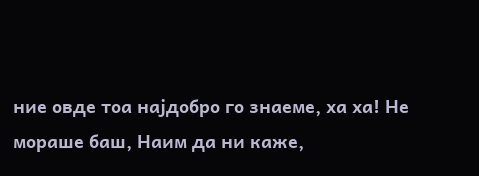ние овде тоа најдобро го знаеме, ха ха! Не мораше баш, Наим да ни каже,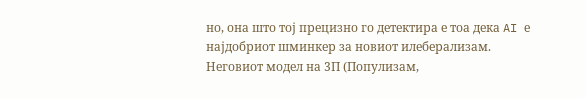но, она што тој прецизно го детектира е тоа дека AI е најдобриот шминкер за новиот илеберализам. Неговиот модел на 3П (Популизам,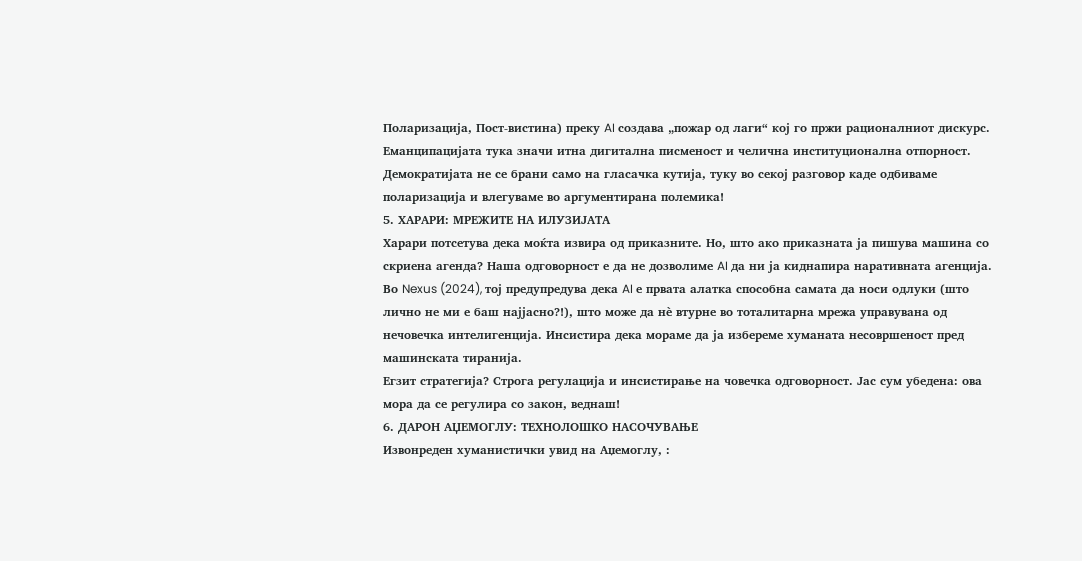Поларизација, Пост-вистина) преку AI создава „пожар од лаги“ кој го пржи рационалниот дискурс.
Еманципацијата тука значи итна дигитална писменост и челична институционална отпорност.
Демократијата не се брани само на гласачка кутија, туку во секој разговор каде одбиваме поларизација и влегуваме во аргументирана полемика!
5. ХАРАРИ: МРЕЖИТЕ НА ИЛУЗИЈАТА
Харари потсетува дека моќта извира од приказните. Но, што ако приказната ја пишува машина со скриена агенда? Наша одговорност е да не дозволиме AI да ни ја киднапира наративната агенција.
Во Nexus (2024), тој предупредува дека AI е првата алатка способна самата да носи одлуки (што лично не ми е баш најјасно?!), што може да нè втурне во тоталитарна мрежа управувана од нечовечка интелигенција. Инсистира дека мораме да ја избереме хуманата несовршеност пред машинската тиранија.
Егзит стратегија? Строга регулација и инсистирање на човечка одговорност. Јас сум убедена: ова мора да се регулира со закон, веднаш!
6. ДАРОН АЏЕМОГЛУ: ТЕХНОЛОШКО НАСОЧУВАЊЕ
Извонреден хуманистички увид на Аџемоглу, :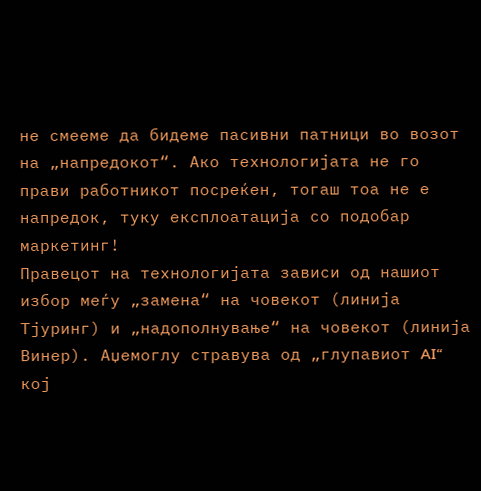не смееме да бидеме пасивни патници во возот на „напредокот“. Ако технологијата не го прави работникот посреќен, тогаш тоа не е напредок, туку експлоатација со подобар маркетинг!
Правецот на технологијата зависи од нашиот избор меѓу „замена“ на човекот (линија Тјуринг) и „надополнување“ на човекот (линија Винер). Аџемоглу стравува од „глупавиот AI“ кој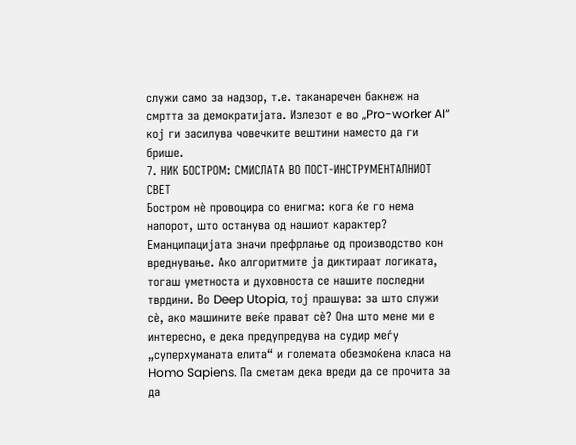служи само за надзор, т.е. таканаречен бакнеж на смртта за демократијата. Излезот е во „Pro-worker AI“ кој ги засилува човечките вештини наместо да ги брише.
7. НИК БОСТРОМ: СМИСЛАТА ВО ПОСТ-ИНСТРУМЕНТАЛНИОТ СВЕТ
Бостром нè провоцира со енигма: кога ќе го нема напорот, што останува од нашиот карактер? Еманципацијата значи префрлање од производство кон вреднување. Ако алгоритмите ја диктираат логиката, тогаш уметноста и духовноста се нашите последни тврдини. Во Deep Utopia, тој прашува: за што служи сè, ако машините веќе прават сè? Она што мене ми е интересно, е дека предупредува на судир меѓу „суперхуманата елита“ и големата обезмоќена класа на Homo Sapiens. Па сметам дека вреди да се прочита за да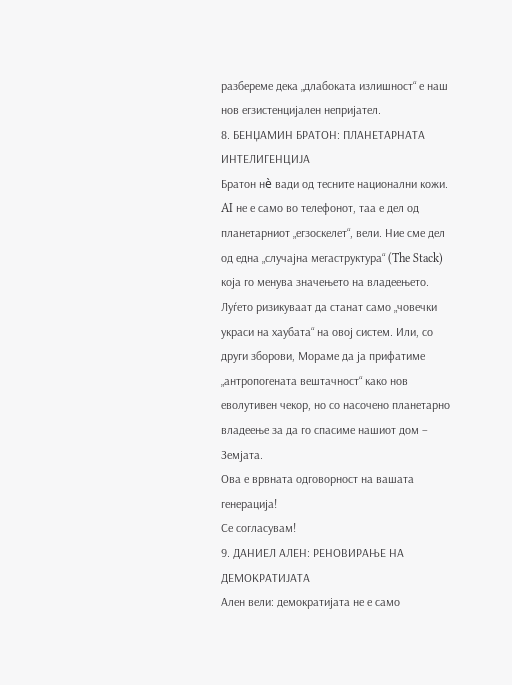разбереме дека „длабоката излишност“ е наш нов егзистенцијален непријател.
8. БЕНЏАМИН БРАТОН: ПЛАНЕТАРНАТА ИНТЕЛИГЕНЦИЈА
Братон нè вади од тесните национални кожи. AI не е само во телефонот, таа е дел од планетарниот „егзоскелет“, вели. Ние сме дел од една „случајна мегаструктура“ (The Stack) која го менува значењето на владеењето. Луѓето ризикуваат да станат само „човечки украси на хаубата“ на овој систем. Или, со други зборови, Мораме да ја прифатиме „антропогената вештачност“ како нов еволутивен чекор, но со насочено планетарно владеење за да го спасиме нашиот дом – Земјата.
Ова е врвната одговорност на вашата генерација!
Се согласувам!
9. ДАНИЕЛ АЛЕН: РЕНОВИРАЊЕ НА ДЕМОКРАТИЈАТА
Ален вели: демократијата не е само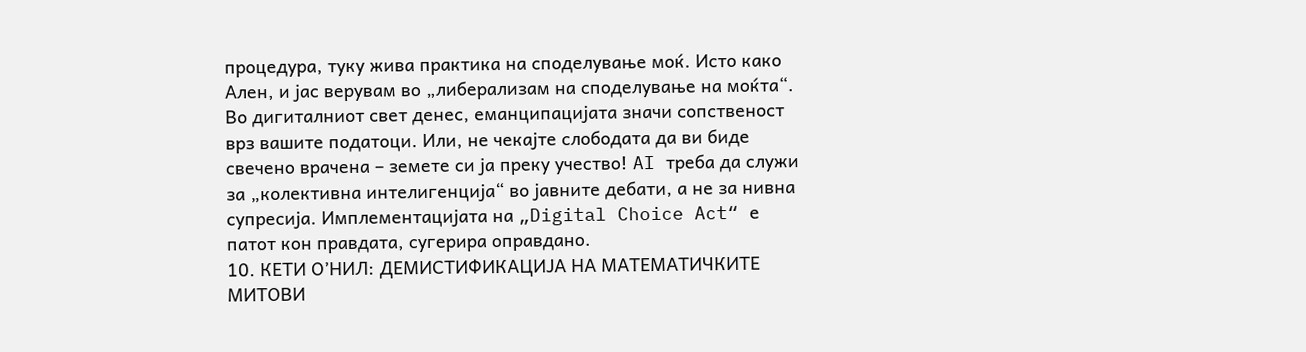процедура, туку жива практика на споделување моќ. Исто како Ален, и јас верувам во „либерализам на споделување на моќта“. Во дигиталниот свет денес, еманципацијата значи сопственост врз вашите податоци. Или, не чекајте слободата да ви биде свечено врачена – земете си ја преку учество! AI треба да служи за „колективна интелигенција“ во јавните дебати, а не за нивна супресија. Имплементацијата на „Digital Choice Act“ е патот кон правдата, сугерира оправдано.
10. КЕТИ О’НИЛ: ДЕМИСТИФИКАЦИЈА НА МАТЕМАТИЧКИТЕ МИТОВИ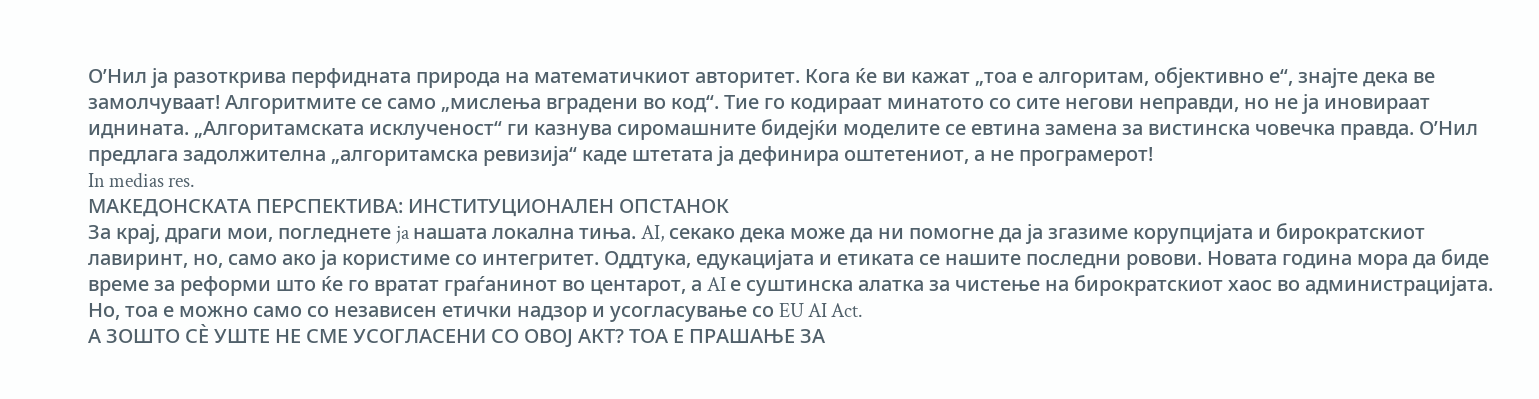О’Нил ја разоткрива перфидната природа на математичкиот авторитет. Кога ќе ви кажат „тоа е алгоритам, објективно е“, знајте дека ве замолчуваат! Алгоритмите се само „мислења вградени во код“. Тие го кодираат минатото со сите негови неправди, но не ја иновираат иднината. „Алгоритамската исклученост“ ги казнува сиромашните бидејќи моделите се евтина замена за вистинска човечка правда. О’Нил предлага задолжителна „алгоритамска ревизија“ каде штетата ја дефинира оштетениот, а не програмерот!
In medias res.
МАКЕДОНСКАТА ПЕРСПЕКТИВА: ИНСТИТУЦИОНАЛЕН ОПСТАНОК
За крај, драги мои, погледнете ja нашата локална тиња. AI, секако дека може да ни помогне да ја згазиме корупцијата и бирократскиот лавиринт, но, само ако ја користиме со интегритет. Оддтука, едукацијата и етиката се нашите последни ровови. Новата година мора да биде време за реформи што ќе го вратат граѓанинот во центарот, а AI е суштинска алатка за чистење на бирократскиот хаос во администрацијата. Но, тоа е можно само со независен етички надзор и усогласување со EU AI Act.
А ЗОШТО СÈ УШТЕ НЕ СМЕ УСОГЛАСЕНИ СО ОВОЈ АКТ? ТОА Е ПРАШАЊЕ ЗА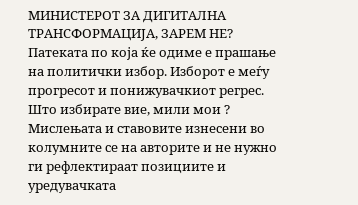МИНИСТЕРОТ ЗА ДИГИТАЛНА ТРАНСФОРМАЦИЈА, ЗАРЕМ НЕ?
Патеката по која ќе одиме е прашање на политички избор. Изборот е меѓу прогресот и понижувачкиот регрес.
Што избирате вие, мили мои ?
Мислењата и ставовите изнесени во колумните се на авторите и не нужно ги рефлектираат позициите и уредувачката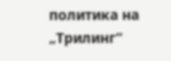политика на „Трилинг“